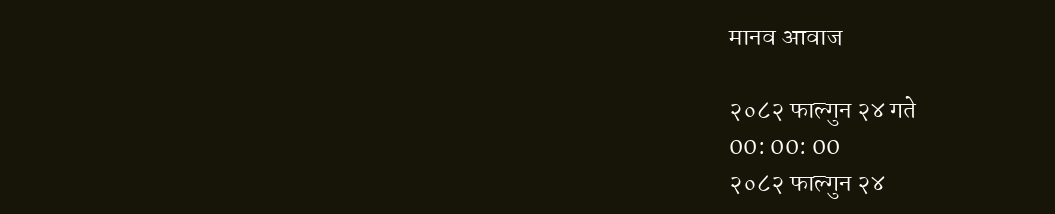मानव आवाज

२०८२ फाल्गुन २४ गते
00: 00: 00
२०८२ फाल्गुन २४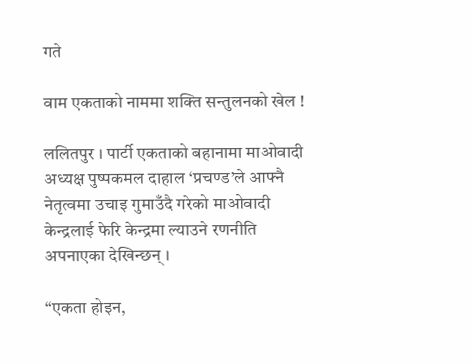गते

वाम एकताको नाममा शक्ति सन्तुलनको खेल !

ललितपुर । पार्टी एकताको बहानामा माओवादी अध्यक्ष पुष्पकमल दाहाल ‘प्रचण्ड’ले आफ्नै नेतृत्वमा उचाइ गुमाउँदै गरेको माओवादी केन्द्रलाई फेरि केन्द्रमा ल्याउने रणनीति अपनाएका देखिन्छन् ।

“एकता होइन,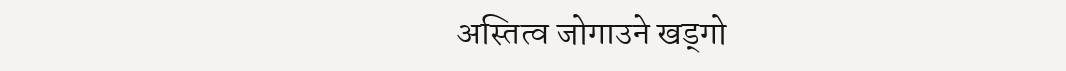अस्तित्व जोगाउने खड्गो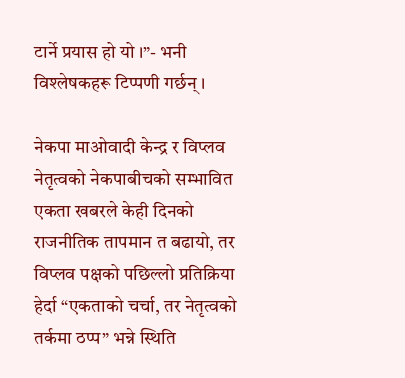टार्ने प्रयास हो यो ।”- भनी विश्लेषकहरू टिप्पणी गर्छन् ।

नेकपा माओवादी केन्द्र र विप्लव नेतृत्वको नेकपाबीचको सम्भावित एकता खबरले केही दिनको राजनीतिक तापमान त बढायो, तर विप्लव पक्षको पछिल्लो प्रतिक्रिया हेर्दा “एकताको चर्चा, तर नेतृत्वको तर्कमा ठप्प” भन्ने स्थिति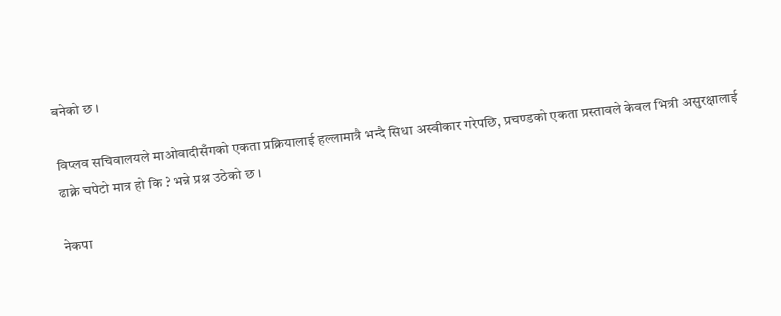बनेको छ ।

विप्लव सचिवालयले माओवादीसँगको एकता प्रक्रियालाई हल्लामात्रै भन्दै सिधा अस्वीकार गरेपछि, प्रचण्डको एकता प्रस्तावले केवल भित्री असुरक्षालाई ढाक्ने चपेटो मात्र हो कि ? भन्ने प्रश्न उठेको छ ।

नेकपा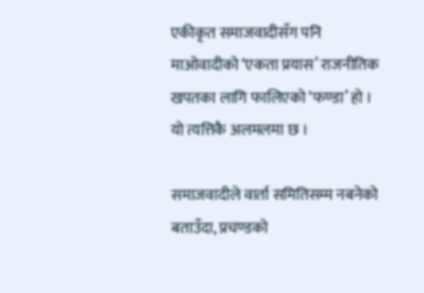एकीकृत समाजवादीसँग पनि माओवादीको ‘एकता प्रयास’ राजनीतिक खपतका लागि फालिएको ‘फण्डा’ हो । यो त्यत्तिकै अलमलमा छ ।

समाजवादीले वार्ता समितिसम्म नबनेको बताउँदा, प्रचण्डको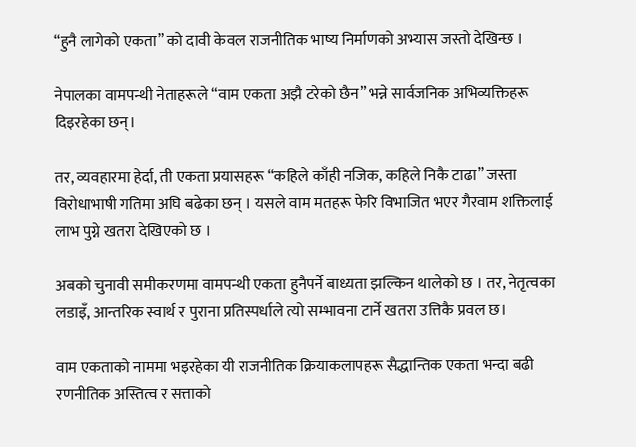“हुनै लागेको एकता” को दावी केवल राजनीतिक भाष्य निर्माणको अभ्यास जस्तो देखिन्छ ।

नेपालका वामपन्थी नेताहरूले “वाम एकता अझै टरेको छैन” भन्ने सार्वजनिक अभिव्यक्तिहरू दिइरहेका छन्।

तर, व्यवहारमा हेर्दा, ती एकता प्रयासहरू “कहिले काँही नजिक, कहिले निकै टाढा” जस्ता विरोधाभाषी गतिमा अघि बढेका छन् । यसले वाम मतहरू फेरि विभाजित भएर गैरवाम शक्तिलाई लाभ पुग्ने खतरा देखिएको छ ।

अबको चुनावी समीकरणमा वामपन्थी एकता हुनैपर्ने बाध्यता झल्किन थालेको छ । तर, नेतृत्वका लडाइँ, आन्तरिक स्वार्थ र पुराना प्रतिस्पर्धाले त्यो सम्भावना टार्ने खतरा उत्तिकै प्रवल छ।

वाम एकताको नाममा भइरहेका यी राजनीतिक क्रियाकलापहरू सैद्धान्तिक एकता भन्दा बढी रणनीतिक अस्तित्व र सत्ताको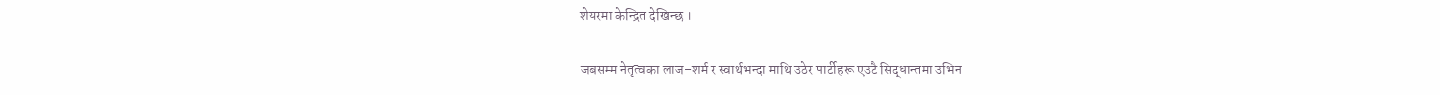शेयरमा केन्द्रित देखिन्छ ।

जबसम्म नेतृत्वका लाज–शर्म र स्वार्थभन्दा माथि उठेर पार्टीहरू एउटै सिद्धान्तमा उभिन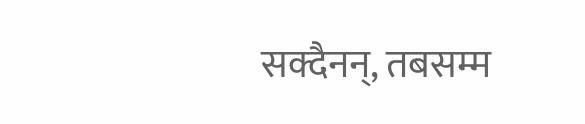सक्दैनन्, तबसम्म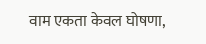वाम एकता केवल घोषणा,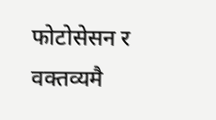फोटोसेसन र वक्तव्यमै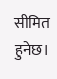सीमित हुनेछ।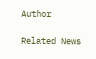Author

Related News